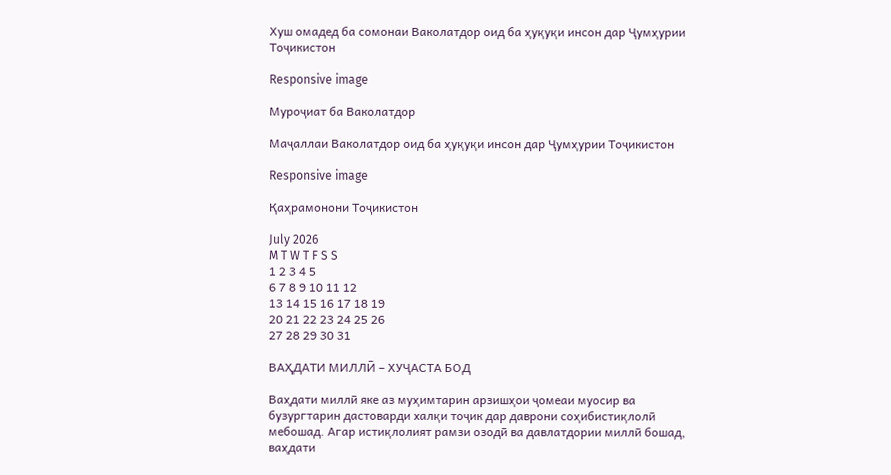Хуш омадед ба сомонаи Ваколатдор оид ба ҳуқуқи инсон дар Ҷумҳурии Тоҷикистон

Responsive image

Муроҷиат ба Ваколатдор

Маҷаллаи Ваколатдор оид ба ҳуқуқи инсон дар Ҷумҳурии Тоҷикистон

Responsive image

Қаҳрамонони Тоҷикистон

July 2026
M T W T F S S
1 2 3 4 5
6 7 8 9 10 11 12
13 14 15 16 17 18 19
20 21 22 23 24 25 26
27 28 29 30 31

ВАҲДАТИ МИЛЛӢ – ХУҶАСТА БОД

Ваҳдати миллӣ яке аз муҳимтарин арзишҳои ҷомеаи муосир ва бузургтарин дастоварди халқи тоҷик дар даврони соҳибистиқлолӣ мебошад. Агар истиқлолият рамзи озодӣ ва давлатдории миллӣ бошад, ваҳдати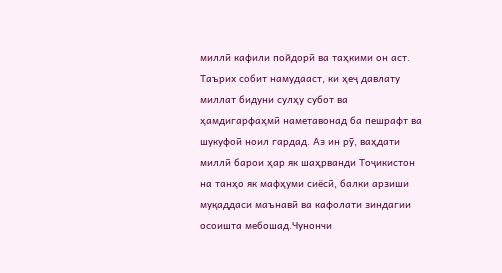миллӣ кафили пойдорӣ ва таҳкими он аст. Таърих собит намудааст, ки ҳеҷ давлату миллат бидуни сулҳу субот ва ҳамдигарфаҳмӣ наметавонад ба пешрафт ва шукуфоӣ ноил гардад. Аз ин рӯ, ваҳдати миллӣ барои ҳар як шаҳрванди Тоҷикистон на танҳо як мафҳуми сиёсӣ, балки арзиши муқаддаси маънавӣ ва кафолати зиндагии осоишта мебошад.Чунончи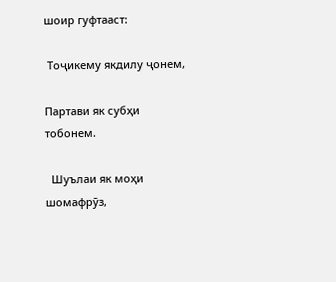шоир гуфтааст:

 Тоҷикему якдилу ҷонем,

Партави як субҳи тобонем.

  Шуълаи як моҳи шомафрӯз,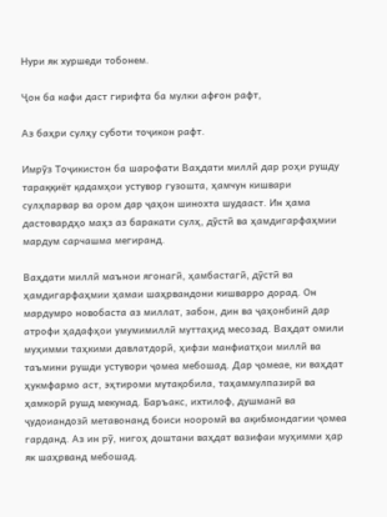Нури як хуршеди тобонем.

Ҷон ба кафи даст гирифта ба мулки афғон рафт,

Аз баҳри сулҳу суботи тоҷикон рафт.

Имрӯз Тоҷикистон ба шарофати Ваҳдати миллӣ дар роҳи рушду тараққиёт қадамҳои устувор гузошта, ҳамчун кишвари сулҳпарвар ва ором дар ҷаҳон шинохта шудааст. Ин ҳама дастовардҳо маҳз аз баракати сулҳ, дӯстӣ ва ҳамдигарфаҳмии мардум сарчашма мегиранд.

Ваҳдати миллӣ маънои ягонагӣ, ҳамбастагӣ, дӯстӣ ва ҳамдигарфаҳмии ҳамаи шаҳрвандони кишварро дорад. Он мардумро новобаста аз миллат, забон, дин ва ҷаҳонбинӣ дар атрофи ҳадафҳои умумимиллӣ муттаҳид месозад. Ваҳдат омили муҳимми таҳкими давлатдорӣ, ҳифзи манфиатҳои миллӣ ва таъмини рушди устувори ҷомеа мебошад. Дар ҷомеае, ки ваҳдат ҳукмфармо аст, эҳтироми мутақобила, таҳаммулпазирӣ ва ҳамкорӣ рушд мекунад. Баръакс, ихтилоф, душманӣ ва ҷудоиандозӣ метавонанд боиси нооромӣ ва ақибмондагии ҷомеа гарданд. Аз ин рӯ, нигоҳ доштани ваҳдат вазифаи муҳимми ҳар як шаҳрванд мебошад.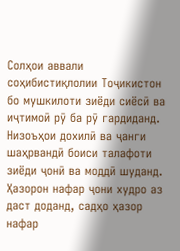Солҳои аввали соҳибистиқлолии Тоҷикистон бо мушкилоти зиёди сиёсӣ ва иҷтимоӣ рӯ ба рӯ гардиданд. Низоъҳои дохилӣ ва ҷанги шаҳрвандӣ боиси талафоти зиёди ҷонӣ ва моддӣ шуданд. Ҳазорон нафар ҷони худро аз даст доданд, садҳо ҳазор нафар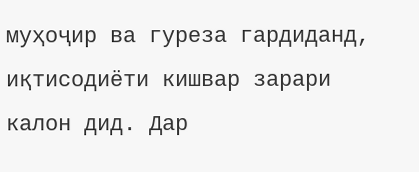муҳоҷир ва гуреза гардиданд, иқтисодиёти кишвар зарари калон дид. Дар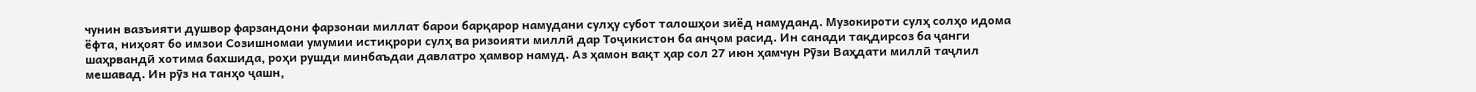чунин вазъияти душвор фарзандони фарзонаи миллат барои барқарор намудани сулҳу субот талошҳои зиёд намуданд. Музокироти сулҳ солҳо идома ёфта, ниҳоят бо имзои Созишномаи умумии истиқрори сулҳ ва ризоияти миллӣ дар Тоҷикистон ба анҷом расид. Ин санади тақдирсоз ба ҷанги шаҳрвандӣ хотима бахшида, роҳи рушди минбаъдаи давлатро ҳамвор намуд. Аз ҳамон вақт ҳар сол 27 июн ҳамчун Рӯзи Ваҳдати миллӣ таҷлил мешавад. Ин рӯз на танҳо ҷашн,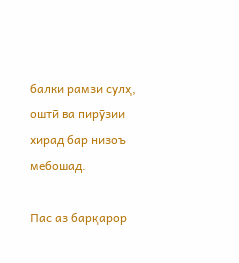балки рамзи сулҳ, оштӣ ва пирӯзии хирад бар низоъ мебошад.

Пас аз барқарор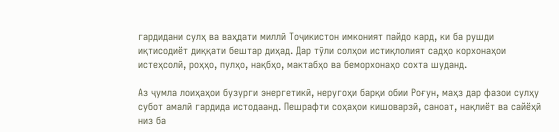гардидани сулҳ ва ваҳдати миллӣ Тоҷикистон имконият пайдо кард, ки ба рушди иқтисодиёт диққати бештар диҳад. Дар тӯли солҳои истиқлолият садҳо корхонаҳои истеҳсолӣ, роҳҳо, пулҳо, нақбҳо, мактабҳо ва беморхонаҳо сохта шуданд.

Аз ҷумла лоиҳаҳои бузурги энергетикӣ, неругоҳи барқи обии Роғун, маҳз дар фазои сулҳу субот амалӣ гардида истодаанд. Пешрафти соҳаҳои кишоварзӣ, саноат, нақлиёт ва сайёҳӣ низ ба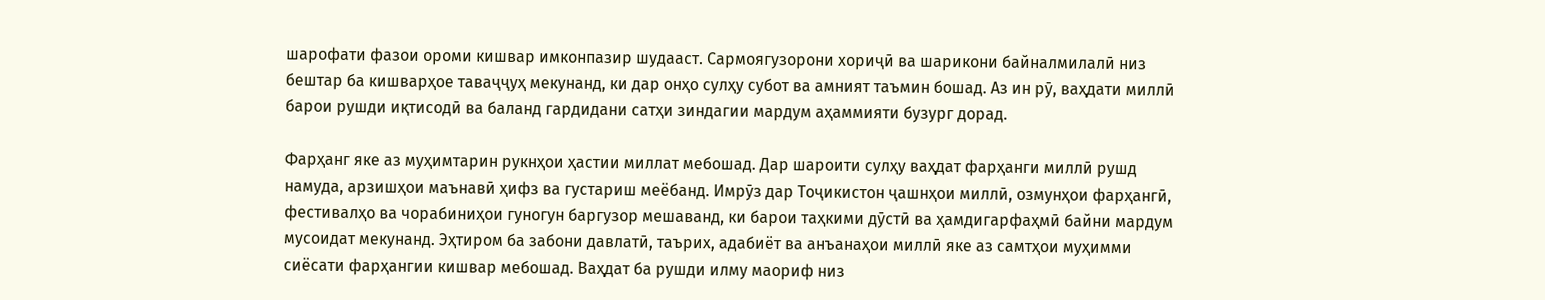шарофати фазои ороми кишвар имконпазир шудааст. Сармоягузорони хориҷӣ ва шарикони байналмилалӣ низ бештар ба кишварҳое таваҷҷуҳ мекунанд, ки дар онҳо сулҳу субот ва амният таъмин бошад. Аз ин рӯ, ваҳдати миллӣ барои рушди иқтисодӣ ва баланд гардидани сатҳи зиндагии мардум аҳаммияти бузург дорад.

Фарҳанг яке аз муҳимтарин рукнҳои ҳастии миллат мебошад. Дар шароити сулҳу ваҳдат фарҳанги миллӣ рушд намуда, арзишҳои маънавӣ ҳифз ва густариш меёбанд. Имрӯз дар Тоҷикистон ҷашнҳои миллӣ, озмунҳои фарҳангӣ, фестивалҳо ва чорабиниҳои гуногун баргузор мешаванд, ки барои таҳкими дӯстӣ ва ҳамдигарфаҳмӣ байни мардум мусоидат мекунанд. Эҳтиром ба забони давлатӣ, таърих, адабиёт ва анъанаҳои миллӣ яке аз самтҳои муҳимми сиёсати фарҳангии кишвар мебошад. Ваҳдат ба рушди илму маориф низ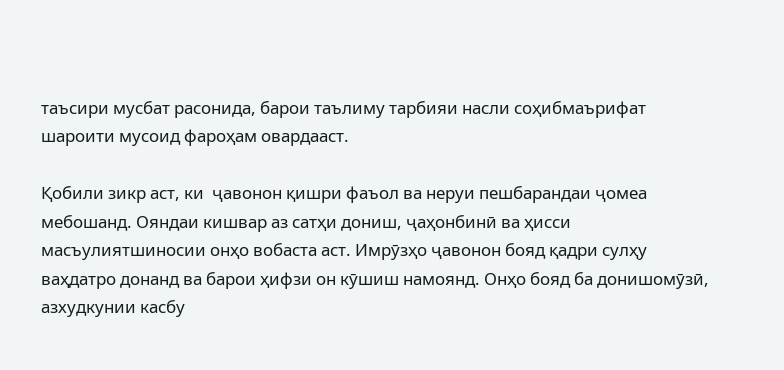таъсири мусбат расонида, барои таълиму тарбияи насли соҳибмаърифат шароити мусоид фароҳам овардааст.

Қобили зикр аст, ки  ҷавонон қишри фаъол ва неруи пешбарандаи ҷомеа мебошанд. Ояндаи кишвар аз сатҳи дониш, ҷаҳонбинӣ ва ҳисси масъулиятшиносии онҳо вобаста аст. Имрӯзҳо ҷавонон бояд қадри сулҳу ваҳдатро донанд ва барои ҳифзи он кӯшиш намоянд. Онҳо бояд ба донишомӯзӣ, азхудкунии касбу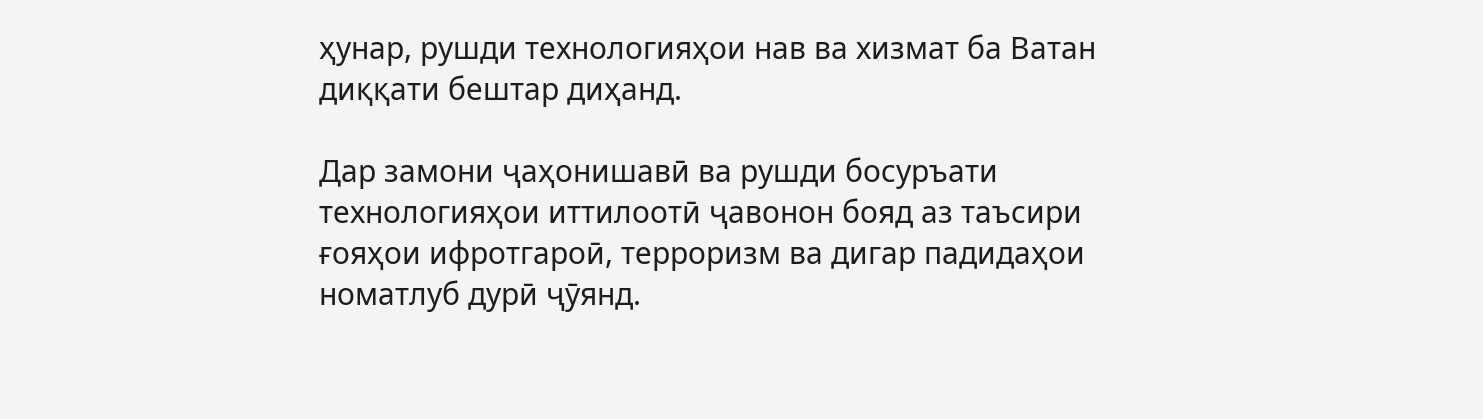ҳунар, рушди технологияҳои нав ва хизмат ба Ватан диққати бештар диҳанд.

Дар замони ҷаҳонишавӣ ва рушди босуръати технологияҳои иттилоотӣ ҷавонон бояд аз таъсири ғояҳои ифротгароӣ, терроризм ва дигар падидаҳои номатлуб дурӣ ҷӯянд.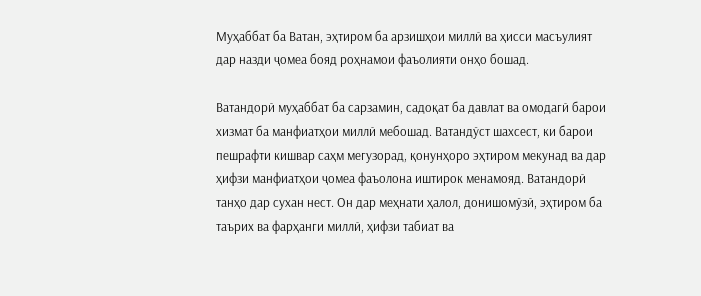Муҳаббат ба Ватан, эҳтиром ба арзишҳои миллӣ ва ҳисси масъулият дар назди ҷомеа бояд роҳнамои фаъолияти онҳо бошад.

Ватандорӣ муҳаббат ба сарзамин, садоқат ба давлат ва омодагӣ барои хизмат ба манфиатҳои миллӣ мебошад. Ватандӯст шахсест, ки барои пешрафти кишвар саҳм мегузорад, қонунҳоро эҳтиром мекунад ва дар ҳифзи манфиатҳои ҷомеа фаъолона иштирок менамояд. Ватандорӣ танҳо дар сухан нест. Он дар меҳнати ҳалол, донишомӯзӣ, эҳтиром ба таърих ва фарҳанги миллӣ, ҳифзи табиат ва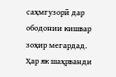саҳмгузорӣ дар ободонии кишвар зоҳир мегардад. Ҳар як шаҳрванди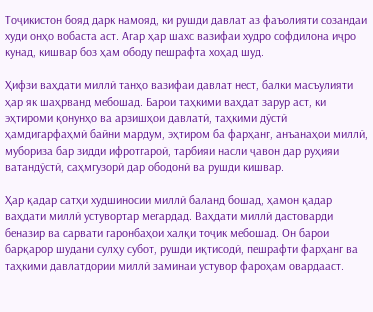Тоҷикистон бояд дарк намояд, ки рушди давлат аз фаъолияти созандаи худи онҳо вобаста аст. Агар ҳар шахс вазифаи худро софдилона иҷро кунад, кишвар боз ҳам ободу пешрафта хоҳад шуд.

Ҳифзи ваҳдати миллӣ танҳо вазифаи давлат нест, балки масъулияти ҳар як шаҳрванд мебошад. Барои таҳкими ваҳдат зарур аст, ки эҳтироми қонунҳо ва арзишҳои давлатӣ, таҳкими дӯстӣ ҳамдигарфаҳмӣ байни мардум, эҳтиром ба фарҳанг, анъанаҳои миллӣ, мубориза бар зидди ифротгароӣ, тарбияи насли ҷавон дар руҳияи ватандӯстӣ, саҳмгузорӣ дар ободонӣ ва рушди кишвар.

Ҳар қадар сатҳи худшиносии миллӣ баланд бошад, ҳамон қадар ваҳдати миллӣ устувортар мегардад. Ваҳдати миллӣ дастоварди беназир ва сарвати гаронбаҳои халқи тоҷик мебошад. Он барои барқарор шудани сулҳу субот, рушди иқтисодӣ, пешрафти фарҳанг ва таҳкими давлатдории миллӣ заминаи устувор фароҳам овардааст.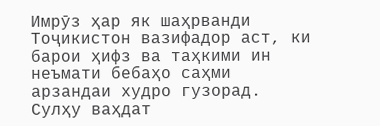Имрӯз ҳар як шаҳрванди Тоҷикистон вазифадор аст, ки барои ҳифз ва таҳкими ин неъмати бебаҳо саҳми арзандаи худро гузорад. Сулҳу ваҳдат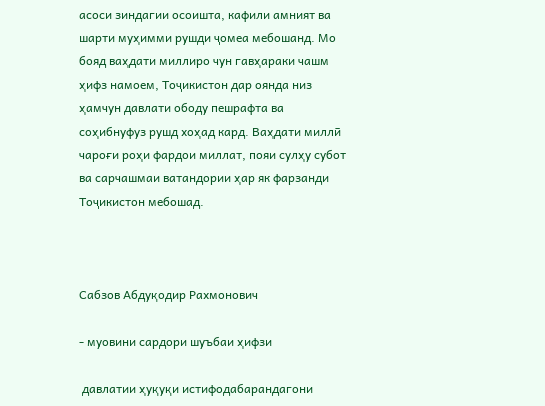асоси зиндагии осоишта, кафили амният ва шарти муҳимми рушди ҷомеа мебошанд. Мо бояд ваҳдати миллиро чун гавҳараки чашм ҳифз намоем, Тоҷикистон дар оянда низ ҳамчун давлати ободу пешрафта ва соҳибнуфуз рушд хоҳад кард. Ваҳдати миллӣ чароғи роҳи фардои миллат, пояи сулҳу субот ва сарчашмаи ватандории ҳар як фарзанди Тоҷикистон мебошад.



Сабзов Абдуқодир Рахмонович

- муовини сардори шуъбаи ҳифзи

 давлатии ҳуқуқи истифодабарандагони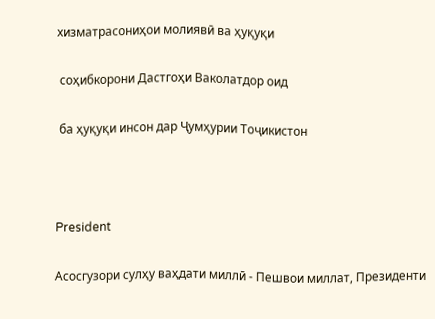хизматрасониҳои молиявӣ ва ҳуқуқи

 соҳибкорони Дастгоҳи Ваколатдор оид

 ба ҳуқуқи инсон дар Ҷумҳурии Тоҷикистон



President

Асосгузори сулҳу ваҳдати миллӣ - Пешвои миллат, Президенти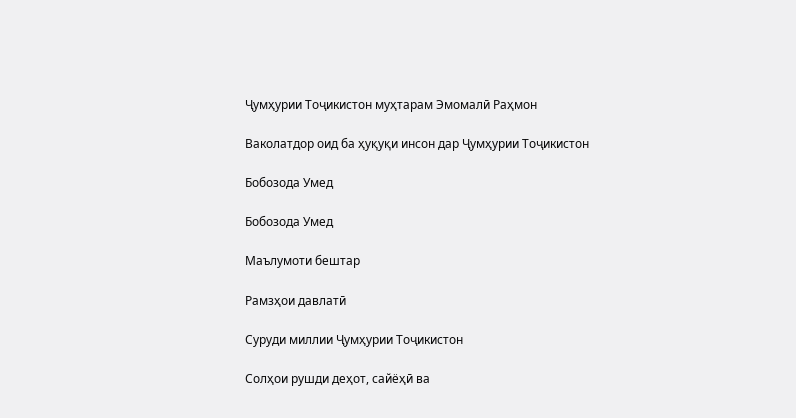Ҷумҳурии Тоҷикистон муҳтарам Эмомалӣ Раҳмон

Ваколатдор оид ба ҳуқуқи инсон дар Ҷумҳурии Тоҷикистон

Бобозода Умед

Бобозода Умед

Маълумоти бештар

Рамзҳои давлатӣ

Суруди миллии Ҷумҳурии Тоҷикистон

Солҳои рушди деҳот, сайёҳӣ ва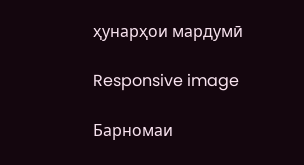ҳунарҳои мардумӣ

Responsive image

Барномаи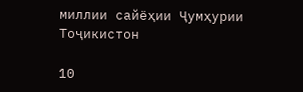миллии сайёҳии Ҷумҳурии Тоҷикистон

10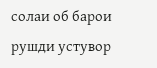солаи об барои рушди устувор